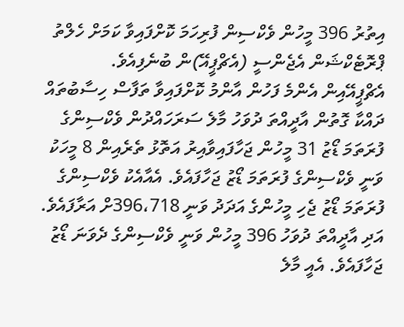އިތުރު 396 މީހުން ވެކްސިން ފުރިހަމަ ކޮށްފައިވާ ކަމަށް ހެލްތު ޕްރޮޓެކްޝަން އެޖެންސީ (އެޗްޕީއޭ)ން ބުނެފިއެވެ.
އެޗްޕީއޭއިން އެންމެ ފަހުން އާންމު ކޮށްފައިވާ ތަފާސް ހިސާބުތައް ދައްކާ ގޮތުން އާދީއްތަ ދުވަހު މާލެ ސަރަހައްދުން ވެކްސިންގެ ފުރަތަމަ ޑޯޒު 31 މީހުން ޖަހާފައިވާއިރު އަތޮޅު ތެރެއިން 8 މީހަކު ވަނީ ވެކްސިންގެ ފުރަތަމަ ޑޯޒު ޖަހާފައެވެ. އެއާއެކު ވެކްސިންގެ ފުރަތަމަ ޑޯޒު ޖެހި މީހުންގެ އަދަދު ވަނީ 396،718ށް އަރާފައެވެ. އަދި އާދީއްތަ ދުވަހު 396 މީހުން ވަނީ ވެކްސިންގެ ދެވަނަ ޑޯޒު ޖަހާފައެވެ. އެއީ މާލެ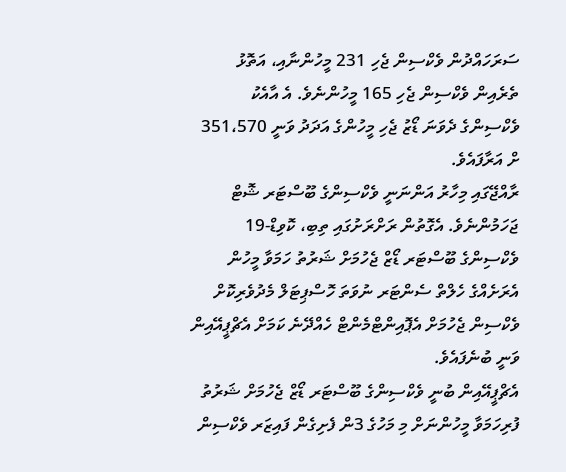ސަރަހައްދުން ވެކްސިން ޖެހި 231 މީހުންނާއި، އަތޮޅު ތެރެއިން ވެކްސިން ޖެހި 165 މީހުންނެވެ. އެ އާއެކު ވެކްސިންގެ ދެވަނަ ޑޯޒު ޖެހި މީހުންގެ އަދަދު ވަނީ 351،570 ށް އަރާފައެވެ.
ރާއްޖޭގައި މިހާރު އަންނަނީ ވެކްސިންގެ ބޫސްޓަރ ޝޮޓް ޖަހަމުންނެވެ. އެގޮތުން ރަށްރަށުގައި ތިބި، ކޮވިޑް-19 ވެކްސިންގެ ބޫސްޓަރ ޑޯޒް ޖެހުމަށް ޝަރުތު ހަމަވާ މީހުން އެރަށެއްގެ ހެލްތް ސެންޓަރ ނުވަތަ ހޮސްޕިޓަލް މެދުވެރިކޮށް ވެކްސިން ޖެހުމަށް އެޕޮއިންޓްމެންޓް ހެއްދޭނެ ކަމަށް އެޗްޕީއޭއިން ވަނީ ބުނެފައެވެ.
އެޗްޕީއޭއިން ބުނީ ވެކްސިންގެ ބޫސްޓަރ ޑޯޒް ޖެހުމަށް ޝަރުތު ފުރިހަމަވާ މީހުންނަށް މި މަހުގެ 3ން ފެށިގެން ފައިޒަރ ވެކްސިން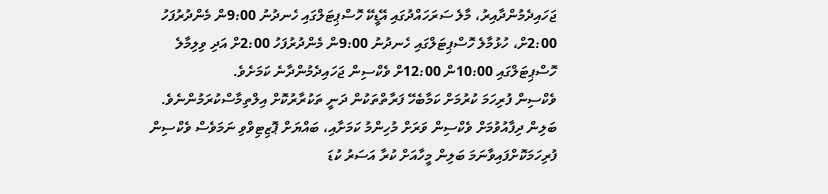ޖަހައިދެމުންދާއިރު، މާލެ ސަރަހައްދުގައި އޭޑީކޭ ހޮސްޕިޓަލްގައި ހެނދުނު 9:00ން މެންދުރުފަހު 2:00ށް، ހުޅުމާލެ ހޮސްޕިޓަލްގައި ހެނދުނު 9:00ން މެންދުރުފަހު 2:00ށް އަދި ވިލިމާލެ ހޮސްޕިޓަލްގައި 10:00ން 12:00ށް ވެކްސިން ޖަހައިދެމުންދާނެ ކަމަށެވެ.
ވެކްސިން ފުރިހަމަ ކުރުމަށް ކަމާބެހޭ ފަރާތްތަކުން ދަނީ ތަކުރާރުކޮށް އިލްތިމާސްކުރަމުންނެވެ. ބަލިން ދިފާއުވުމަށް ވެކްސިން ވަރަށް މުހިންމު ކަމަށާއި، ބައްޔަށް ޕޮޒިޓިވްވި ނަމަވެސް ވެކްސިން ފުރިހަމަކޮށްފައިވާނަމަ ބަލިން މީހާއަށް ކުރާ އަސަރު ކުޑަ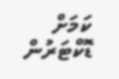ކަމަށް ޑޮކްޓަރުން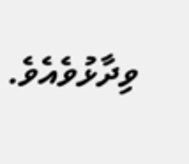ވިދާޅުވެއެވެ.